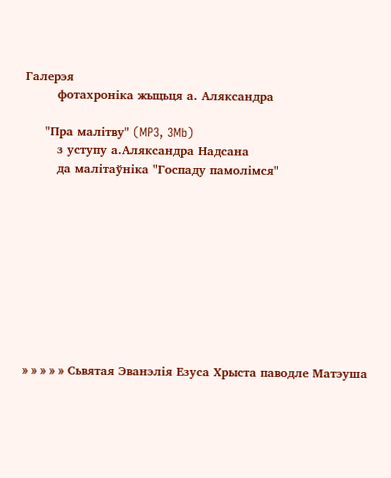Галерэя
        фотахроніка жыцьця а. Аляксандра

     "Пра малітву" (MP3, 3Mb)
        з уступу а.Аляксандра Надсана
        да малітаўніка "Госпаду памолімся"










» » » » » Сьвятая Эванэлія Езуса Хрыста паводле Матэуша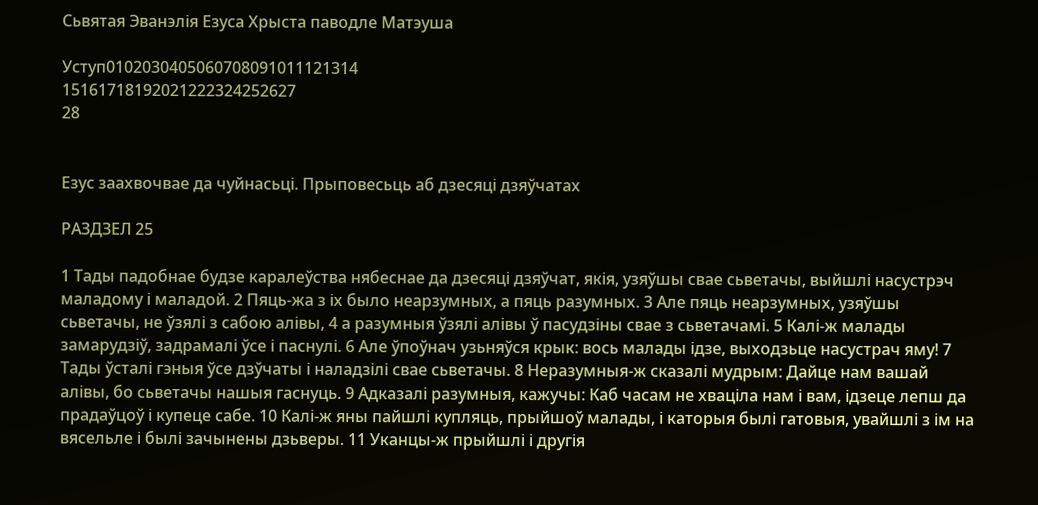Сьвятая Эванэлія Езуса Хрыста паводле Матэуша

Уступ0102030405060708091011121314
15161718192021222324252627
28


Езус заахвочвае да чуйнасьці. Прыповесьць аб дзесяці дзяўчатах

РАЗДЗЕЛ 25

1 Тады падобнае будзе каралеўства нябеснае да дзесяці дзяўчат, якія, узяўшы свае сьветачы, выйшлі насустрэч маладому і маладой. 2 Пяць-жа з іх было неарзумных, а пяць разумных. 3 Але пяць неарзумных, узяўшы сьветачы, не ўзялі з сабою алівы, 4 а разумныя ўзялі алівы ў пасудзіны свае з сьветачамі. 5 Калі-ж малады замарудзіў, задрамалі ўсе і паснулі. 6 Але ўпоўнач узьняўся крык: вось малады ідзе, выходзьце насустрач яму! 7 Тады ўсталі гэныя ўсе дзўчаты і наладзілі свае сьветачы. 8 Неразумныя-ж сказалі мудрым: Дайце нам вашай алівы, бо сьветачы нашыя гаснуць. 9 Адказалі разумныя, кажучы: Каб часам не хваціла нам і вам, ідзеце лепш да прадаўцоў і купеце сабе. 10 Калі-ж яны пайшлі купляць, прыйшоў малады, і каторыя былі гатовыя, увайшлі з ім на вясельле і былі зачынены дзьверы. 11 Уканцы-ж прыйшлі і другія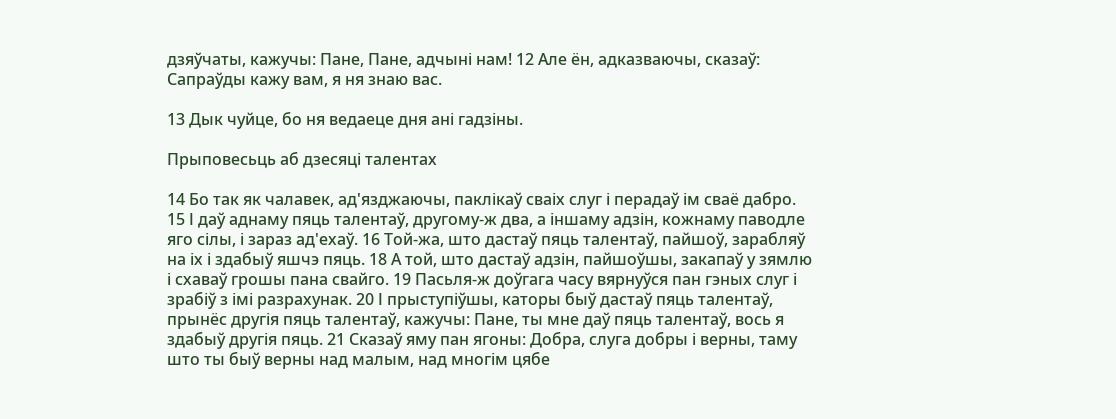дзяўчаты, кажучы: Пане, Пане, адчыні нам! 12 Але ён, адказваючы, сказаў: Сапраўды кажу вам, я ня знаю вас.

13 Дык чуйце, бо ня ведаеце дня ані гадзіны.

Прыповесьць аб дзесяці талентах

14 Бо так як чалавек, ад'язджаючы, паклікаў сваіх слуг і перадаў ім сваё дабро. 15 І даў аднаму пяць талентаў, другому-ж два, а іншаму адзін, кожнаму паводле яго сілы, і зараз ад'ехаў. 16 Той-жа, што дастаў пяць талентаў, пайшоў, зарабляў на іх і здабыў яшчэ пяць. 18 А той, што дастаў адзін, пайшоўшы, закапаў у зямлю і схаваў грошы пана свайго. 19 Пасьля-ж доўгага часу вярнуўся пан гэных слуг і зрабіў з імі разрахунак. 20 І прыступіўшы, каторы быў дастаў пяць талентаў, прынёс другія пяць талентаў, кажучы: Пане, ты мне даў пяць талентаў, вось я здабыў другія пяць. 21 Сказаў яму пан ягоны: Добра, слуга добры і верны, таму што ты быў верны над малым, над многім цябе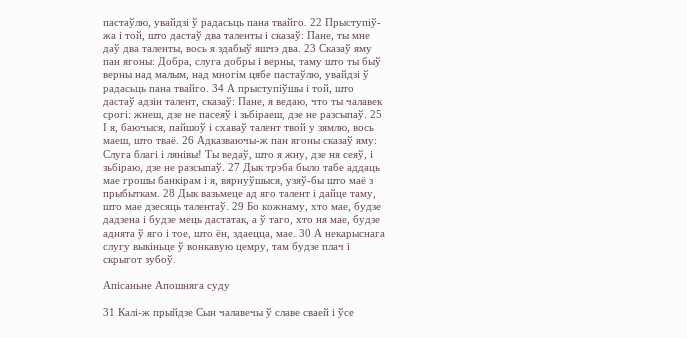пастаўлю, увайдзі ў радасьць пана твайго. 22 Прыступіў-жа і той, што дастаў два таленты і сказаў: Пане, ты мне даў два таленты, вось я здабыў яшчэ два. 23 Сказаў яму пан ягоны: Добра, слуга добры і верны, таму што ты быў верны над малым, над многім цябе пастаўлю, увайдзі ў радасьць пана твайго. 34 А прыступіўшы і той, што дастаў адзін талент, сказаў: Пане, я ведаю, что ты чалавек срогі: жнеш, дзе не пасеяў і зьбіраеш, дзе не разсыпаў. 25 І я, баючыся, пайшоў і схаваў талент твой у зямлю, вось маеш, што тваё. 26 Адказваючы-ж пан ягоны сказаў яму: Слуга благі і лянівы! Ты ведаў, што я жну, дзе ня сеяў, і зьбіраю, дзе не разсыпаў. 27 Дык трэба было табе аддаць мае грошы банкірам і я, вярнуўшыся, узяў-бы што маё з прыбыткам. 28 Дык вазьмеце ад яго талент і дайце таму, што мае дзесяць талентаў. 29 Бо кожнаму, хто мае, будзе дадзена і будзе мець дастатак, а ў таго, хто ня мае, будзе аднята ў яго і тое, што ён, здаецца, мае. 30 А некарыснага слугу выкіньце ў вонкавую цемру, там будзе плач і скрыгот зубоў.

Апісаньне Апошняга суду

31 Калі-ж прыйдзе Сын чалавечы ў славе сваей і ўсе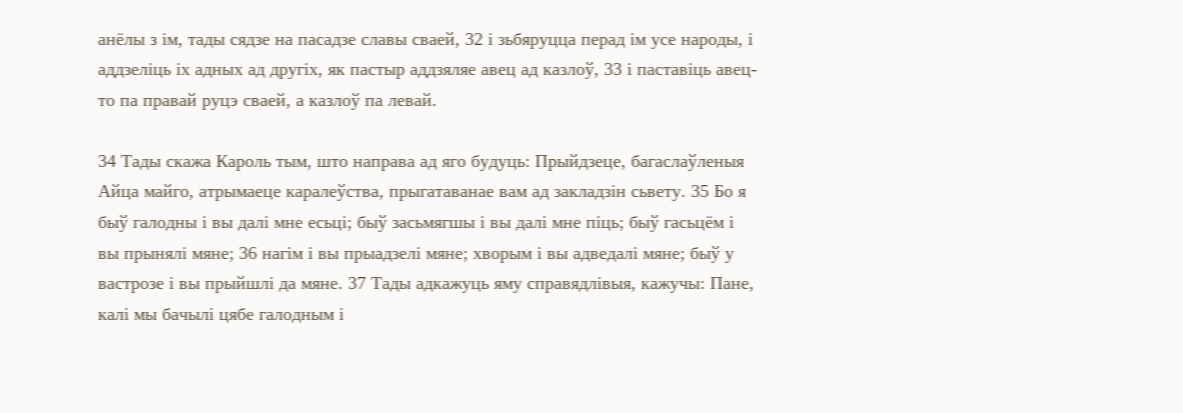анёлы з ім, тады сядзе на пасадзе славы сваей, 32 і зьбяруцца перад ім усе народы, і аддзеліць іх адных ад другіх, як пастыр аддзяляе авец ад казлоў, 33 і паставіць авец-то па правай руцэ сваей, а казлоў па левай.

34 Тады скажа Кароль тым, што направа ад яго будуць: Прыйдзеце, багаслаўленыя Айца майго, атрымаеце каралеўства, прыгатаванае вам ад закладзін сьвету. 35 Бо я быў галодны і вы далі мне есьці; быў засьмягшы і вы далі мне піць; быў гасьцём і вы прынялі мяне; 36 нагім і вы прыадзелі мяне; хворым і вы адведалі мяне; быў у вастрозе і вы прыйшлі да мяне. 37 Тады адкажуць яму справядлівыя, кажучы: Пане, калі мы бачылі цябе галодным і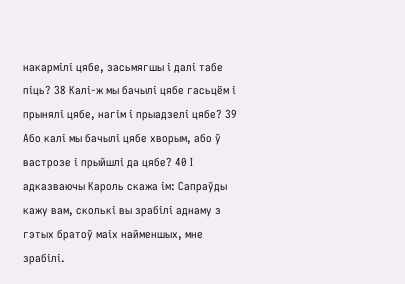накармілі цябе, засьмягшы і далі табе піць? 38 Калі-ж мы бачылі цябе гасьцём і прынялі цябе, нагім і прыадзелі цябе? 39 Або калі мы бачылі цябе хворым, або ў вастрозе і прыйшлі да цябе? 40 І адказваючы Кароль скажа ім: Сапраўды кажу вам, сколькі вы зрабілі аднаму з гэтых братоў маіх найменшых, мне зрабілі.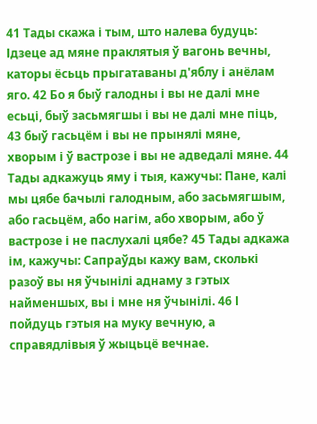41 Тады скажа і тым, што налева будуць: Ідзеце ад мяне праклятыя ў вагонь вечны, каторы ёсьць прыгатаваны д'яблу і анёлам яго. 42 Бо я быў галодны і вы не далі мне есьці, быў засьмягшы і вы не далі мне піць, 43 быў гасьцём і вы не прынялі мяне, хворым і ў вастрозе і вы не адведалі мяне. 44 Тады адкажуць яму і тыя, кажучы: Пане, калі мы цябе бачылі галодным, або засьмягшым, або гасьцём, або нагім, або хворым, або ў вастрозе і не паслухалі цябе? 45 Тады адкажа ім, кажучы: Сапраўды кажу вам, сколькі разоў вы ня ўчынілі аднаму з гэтых найменшых, вы і мне ня ўчынілі. 46 І пойдуць гэтыя на муку вечную, а справядлівыя ў жыцьцё вечнае.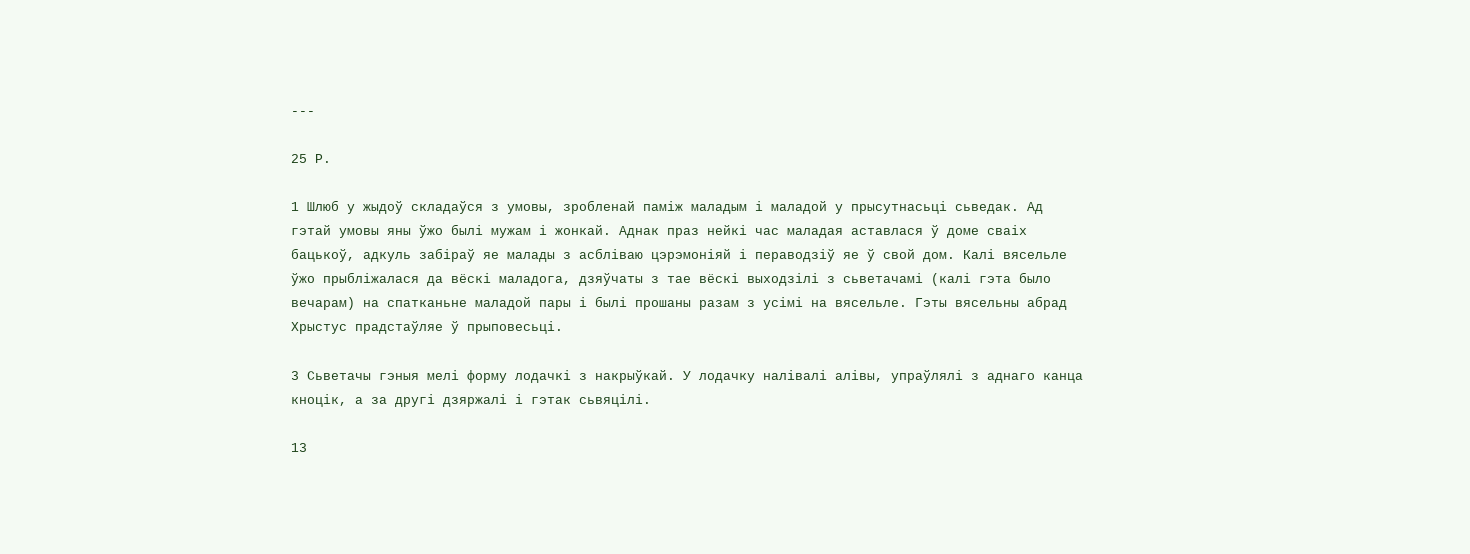---

25 Р.

1 Шлюб у жыдоў складаўся з умовы, зробленай паміж маладым і маладой у прысутнасьці сьведак. Ад гэтай умовы яны ўжо былі мужам і жонкай. Аднак праз нейкі час маладая аставлася ў доме сваіх бацькоў, адкуль забіраў яе малады з асбліваю цэрэмоніяй і пераводзіў яе ў свой дом. Калі вясельле ўжо прыбліжалася да вёскі маладога, дзяўчаты з тае вёскі выходзілі з сьветачамі (калі гэта было вечарам) на спатканьне маладой пары і былі прошаны разам з усімі на вясельле. Гэты вясельны абрад Хрыстус прадстаўляе ў прыповесьці.

3 Сьветачы гэныя мелі форму лодачкі з накрыўкай. У лодачку налівалі алівы, упраўлялі з аднаго канца кноцік, а за другі дзяржалі і гэтак сьвяцілі.

13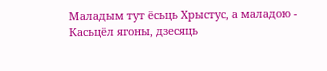Маладым тут ёсьць Хрыстус, а маладою - Касьцёл ягоны, дзесяць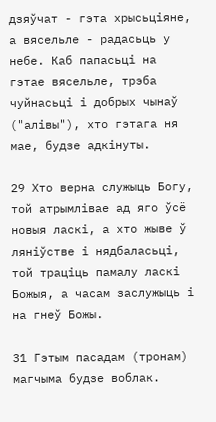дзяўчат - гэта хрысьціяне, а вясельле - радасьць у небе. Каб папасьці на гэтае вясельле, трэба чуйнасьці і добрых чынаў ("алівы"), хто гэтага ня мае, будзе адкінуты.

29 Хто верна служыць Богу, той атрымлівае ад яго ўсё новыя ласкі, а хто жыве ў ляніўстве і нядбаласьці, той траціць памалу ласкі Божыя, а часам заслужыць і на гнеў Божы.

31 Гэтым пасадам (тронам) магчыма будзе воблак.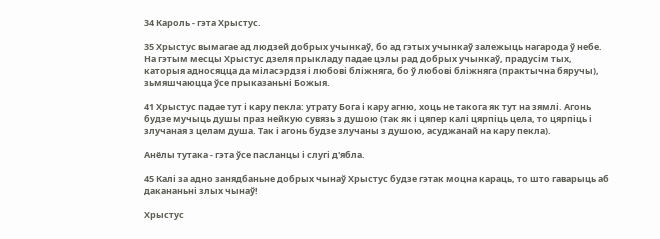34 Кароль - гэта Хрыстус.

35 Хрыстус вымагае ад людзей добрых учынкаў, бо ад гэтых учынкаў залежыць нагарода ў небе. На гэтым месцы Хрыстус дзеля прыкладу падае цэлы рад добрых учынкаў, прадусім тых, каторыя адносяцца да міласэрдзя і любові бліжняга, бо ў любові бліжняга (практычна бяручы), зьмяшчаюцца ўсе прыказаньні Божыя.

41 Хрыстус падае тут і кару пекла: утрату Бога і кару агню, хоць не такога як тут на зямлі. Агонь будзе мучыць душы праз нейкую сувязь з душою (так як і цяпер калі цярпіць цела, то цярпіць і злучаная з целам душа. Так і агонь будзе злучаны з душою, асуджанай на кару пекла).

Анёлы тутака - гэта ўсе пасланцы і слугі д'ябла.

45 Калі за адно занядбаньне добрых чынаў Хрыстус будзе гэтак моцна караць, то што гаварыць аб дакананьні злых чынаў!

Хрыстус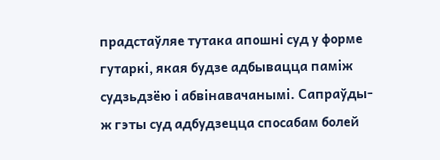прадстаўляе тутака апошні суд у форме гутаркі, якая будзе адбывацца паміж судзьдзёю і абвінавачанымі. Сапраўды-ж гэты суд адбудзецца спосабам болей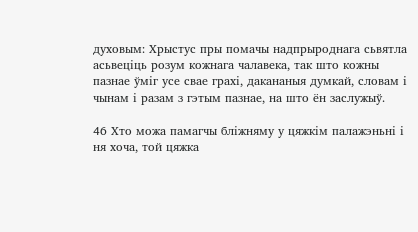духовым: Хрыстус пры помачы надпрыроднага сьвятла асьвеціць розум кожнага чалавека, так што кожны пазнае ўміг усе свае грахі, дакананыя думкай, словам і чынам і разам з гэтым пазнае, на што ён заслужыў.

46 Хто можа памагчы бліжняму у цяжкім палажэньні і ня хоча, той цяжка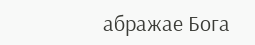абражае Бога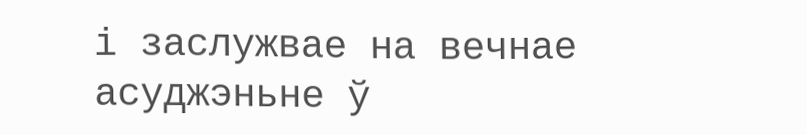і заслужвае на вечнае асуджэньне ў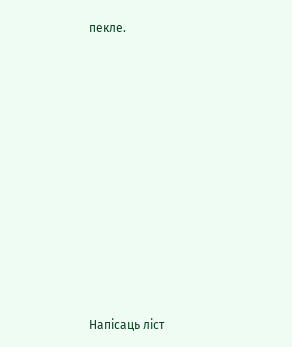пекле.















Напісаць ліст